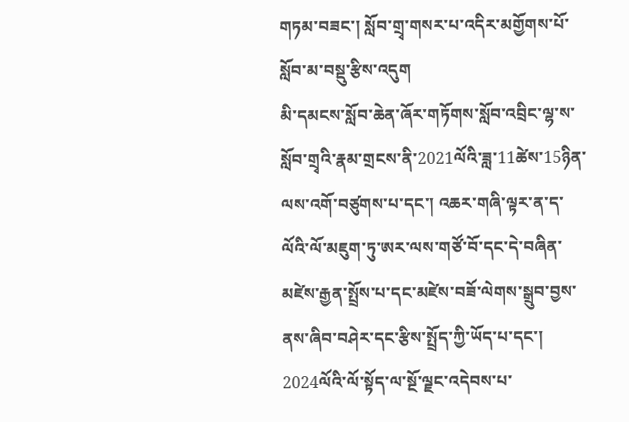གཏམ་བཟང་། སློབ་གྲྭ་གསར་པ་འདིར་མགྱོགས་པོ་སློབ་མ་བསྡུ་རྩིས་འདུག
མི་དམངས་སློབ་ཆེན་ཞོར་གཏོགས་སློབ་འབྲིང་ལྷ་ས་སློབ་གྲྭའི་རྣམ་གྲངས་ནི་2021ལོའི་ཟླ་11ཚེས་15ཉིན་ལས་འགོ་བཙུགས་པ་དང་། འཆར་གཞི་ལྟར་ན་ད་ལོའི་ལོ་མཇུག་ཏུ་ཨར་ལས་གཙོ་བོ་དང་དེ་བཞིན་མཛེས་རྒྱན་སྤྲོས་པ་དང་མཛེས་བཟོ་ལེགས་སྒྲུབ་བྱས་ནས་ཞིབ་བཤེར་དང་རྩིས་སྤྲོད་ཀྱི་ཡོད་པ་དང་། 2024ལོའི་ལོ་སྟོད་ལ་སྔོ་ལྗང་འདེབས་པ་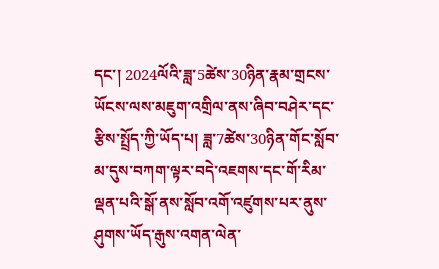དང་། 2024ལོའི་ཟླ་5ཚེས་30ཉིན་རྣམ་གྲངས་ཡོངས་ལས་མཇུག་འགྲིལ་ནས་ཞིབ་བཤེར་དང་རྩིས་སྤྲོད་ཀྱི་ཡོད་པ། ཟླ་7ཚེས་30ཉིན་གོང་སློབ་མ་དུས་བཀག་ལྟར་བདེ་འཇགས་དང་གོ་རིམ་ལྡན་པའི་སྒོ་ནས་སློབ་འགོ་འཛུགས་པར་ནུས་ཤུགས་ཡོད་རྒུས་འགན་ལེན་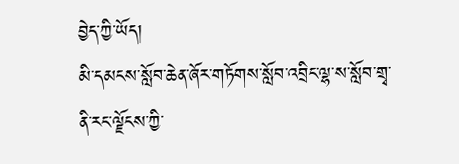བྱེད་ཀྱི་ཡོད།
མི་དམངས་སློབ་ཆེན་ཞོར་གཏོགས་སློབ་འབྲིང་ལྷ་ས་སློབ་གྲྭ་ནི་རང་ལྗོངས་ཀྱི་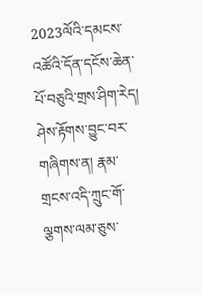2023ལོའི་དམངས་འཚོའི་དོན་དངོས་ཆེན་པོ་བཅུའི་གྲས་ཤིག་རེད། ཤེས་རྟོགས་བྱུང་བར་གཞིགས་ན། རྣམ་གྲངས་འདི་ཀྲུང་གོ་ལྕགས་ལམ་ཅུས་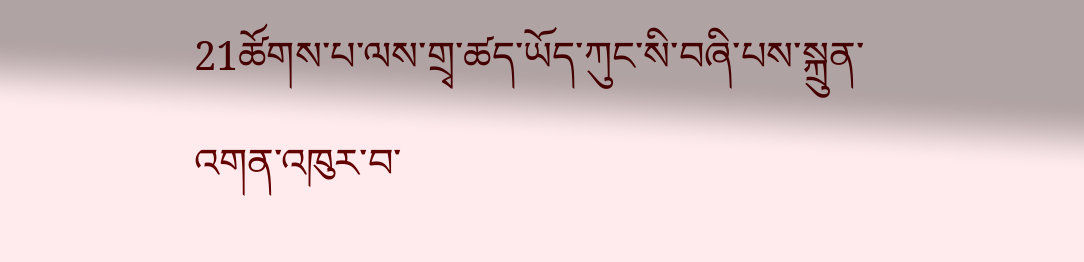21ཚོགས་པ་ལས་གྲྭ་ཚད་ཡོད་ཀུང་སི་བཞི་པས་སྐྲུན་འགན་འཁུར་བ་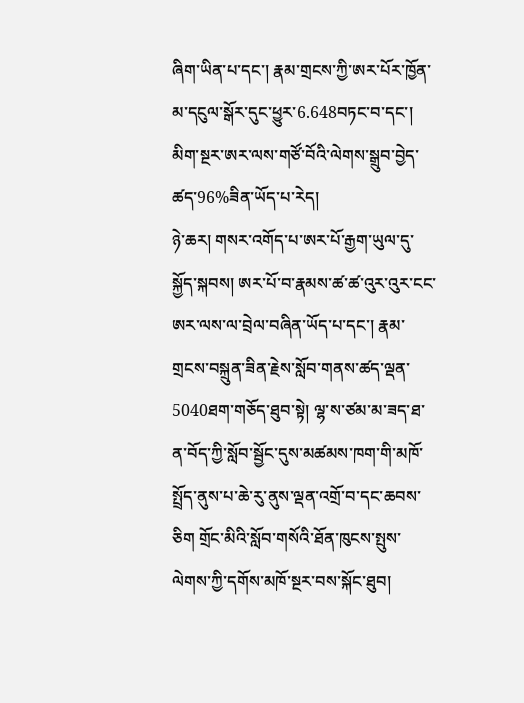ཞིག་ཡིན་པ་དང་། རྣམ་གྲངས་ཀྱི་ཨར་པོར་ཁྱོན་མ་དངུལ་སྒོར་དུང་ཕྱུར་6.648བཏང་བ་དང་། མིག་སྔར་ཨར་ལས་གཙོ་བོའི་ལེགས་སྒྲུབ་བྱེད་ཚད་96%ཟིན་ཡོད་པ་རེད།
ཉེ་ཆར། གསར་འགོད་པ་ཨར་པོ་རྒྱག་ཡུལ་དུ་སྐྱོད་སྐབས། ཨར་པོ་བ་རྣམས་ཚ་ཚ་འུར་འུར་ངང་ཨར་ལས་ལ་བྲེལ་བཞིན་ཡོད་པ་དང་། རྣམ་གྲངས་བསྐྲུན་ཟིན་རྗེས་སློབ་གནས་ཚད་ལྡན་5040ཐག་གཅོད་ཐུབ་སྟེ། ལྷ་ས་ཙམ་མ་ཟད་ཐ་ན་བོད་ཀྱི་སློབ་སྦྱོང་དུས་མཚམས་ཁག་གི་མཁོ་སྤྲོད་ནུས་པ་ཆེ་རུ་ནུས་ལྡན་འགྲོ་བ་དང་ཆབས་ཅིག གྲོང་མིའི་སློབ་གསོའི་ཐོན་ཁུངས་སྤུས་ལེགས་ཀྱི་དགོས་མཁོ་སྔར་བས་སྐོང་ཐུབ།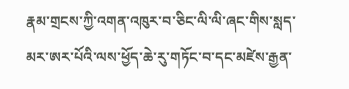རྣམ་གྲངས་ཀྱི་འགན་འཁུར་བ་ཅིང་ལི་ལི་ཞང་གིས་སླད་མར་ཨར་པོའི་ལས་ཕྱོད་ཆེ་རུ་གཏོང་བ་དང་མཛེས་རྒྱན་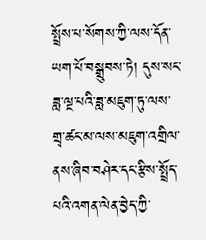སྤྲོས་པ་སོགས་ཀྱི་ལས་དོན་ཡག་པོ་བསྒྲུབས་ཏེ། དུས་སང་ཟླ་ལྔ་པའི་ཟླ་མཇུག་ཏུ་ལས་གྲྭ་ཚང་མ་ལས་མཇུག་འགྲིལ་ནས་ཞིབ་བཤེར་དང་རྩིས་སྤྲོད་པའི་འགན་ལེན་བྱེད་ཀྱི་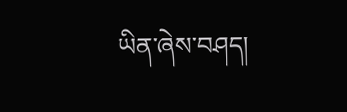ཡིན་ཞེས་བཤད།